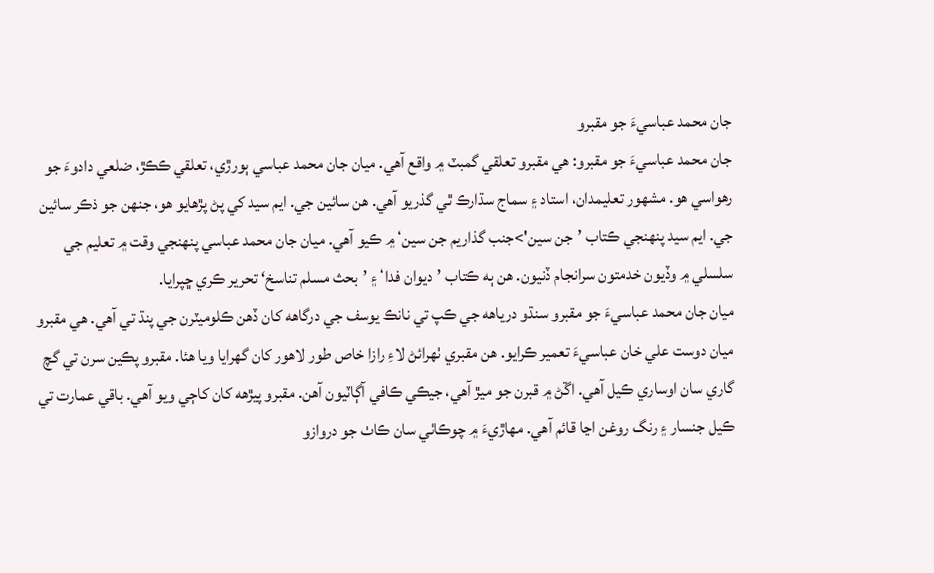جان محمد عباسيءَ جو مقبرو
جان محمد عباسيءَ جو مقبرو: هي مقبرو تعلقي گمبٽ ۾ واقع آهي. ميان جان محمد عباسي ٻورڙي، تعلقي ڪڪڙ، ضلعي دادوءَ جو رهواسي هو. مشهور تعليمدان، استاد ۽ سماج سڌارڪ ٿي گذريو آهي. هن سائين جي. ايم سيد کي پڻ پڙهايو هو، جنهن جو ذڪر سائين جي. ايم سيد پنهنجي ڪتاب ’جن سين'>جنب گذاريم جن سين‘ ۾ ڪيو آهي. ميان جان محمد عباسي پنهنجي وقت ۾ تعليم جي سلسلي ۾ وڏيون خدمتون سرانجام ڏنيون. هن ٻه ڪتاب ’ديوان فدا‘ ۽ ’بحث مسلم تناسخ‘ تحرير ڪري ڇپرايا.
ميان جان محمد عباسيءَ جو مقبرو سنڌو درياهه جي ڪپ تي نانڪ يوسف جي درگاهه کان ڏهن ڪلوميٽرن جي پنڌ تي آهي. هي مقبرو ميان دوست علي خان عباسيءَ تعمير ڪرايو. هن مقبري ٺهرائڻ لاءِ رازا خاص طور لاهور کان گهرايا ويا هئا. مقبرو پڪين سرن تي گچ گاري سان اوساري ڪيل آهي. اڱڻ ۾ قبرن جو ميڙ آهي، جيڪي ڪافي آڳاٽيون آهن. مقبرو پيڙهه کان کاڄي ويو آهي. باقي عمارت تي ڪيل جنسار ۽ رنگ روغن اڃا قائم آهي. مهاڙيءَ ۾ چوڪاٺي سان ڪاٺ جو دروازو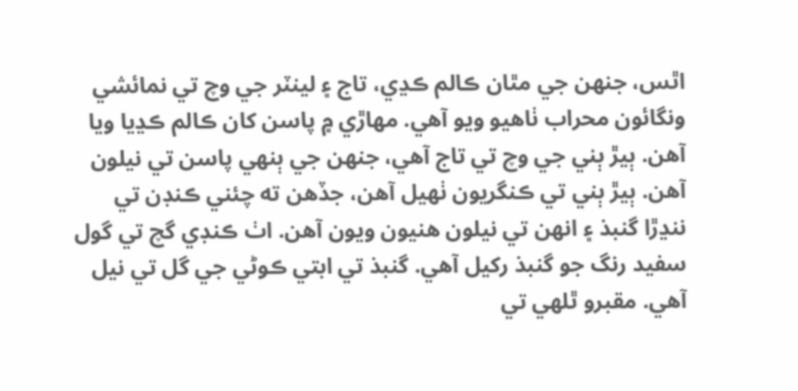اٿس، جنهن جي مٿان ڪالم ڪڍي، تاج ۽ لينٽر جي وچ تي نمائشي ونگائون محراب ٺاهيو ويو آهي. مهاڙي ۾ پاسن کان ڪالم ڪڍيا ويا آهن. ٻيڙ ٻني جي وچ تي تاج آهي، جنهن جي ٻنهي پاسن تي نيلون آهن. ٻيڙ ٻني تي ڪنگريون ٺهيل آهن، جڏهن ته چئني ڪنڊن تي ننڍڙا گنبذ ۽ انهن تي نيلون هنيون ويون آهن. اٺ ڪنڊي گچ تي گول سفيد رنگ جو گنبذ رکيل آهي. گنبذ تي ابتي ڪوڻي جي گل تي نيل آهي. مقبرو ٿلهي تي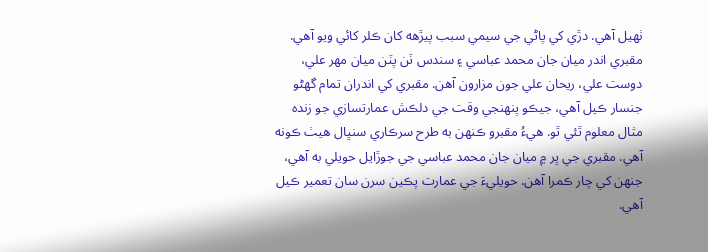ٺهيل آهي. دڙي کي پاڻي جي سيمي سبب پيڙهه کان ڪلر کائي ويو آهي.
مقبري اندر ميان جان محمد عباسي ۽ سندس ٽن پٽن ميان مهر علي، دوست علي، ريحان علي جون مزارون آهن. مقبري کي اندران تمام گهڻو جنسار ڪيل آهي، جيڪو پنهنجي وقت جي دلڪش عمارتسازي جو زنده مثال معلوم ٿئي ٿو. هيءُ مقبرو ڪنهن به طرح سرڪاري سنڀال هيٺ ڪونه آهي. مقبري جي ڀر ۾ ميان جان محمد عباسي جي جوڙايل حويلي به آهي، جنهن کي چار ڪمرا آهن. حويليءَ جي عمارت پڪين سرن سان تعمير ڪيل آهي.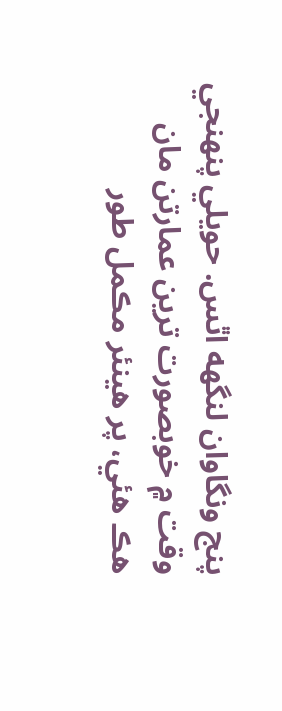پنج ونگاوان لنگهه اٿس. حويلي پنهنجي وقت ۾ خوبصورت ترين عمارتن مان هڪ هئي، پر هينئر مڪمل طور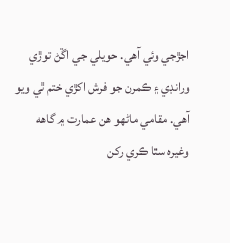اجڙجي وئي آهي. حويلي جي اڱڻ توڙي ورانڊي ۽ ڪمرن جو فرش اکڙي ختم ٿي ويو آهي. مقامي ماڻهو هن عمارت ۾ گاهه وغيره سٿا ڪري رکن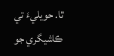ٿا. حويليءَ تي ڪاشيگري جو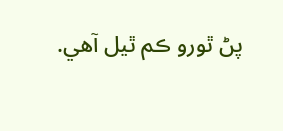پڻ ٿورو ڪم ٿيل آهي.